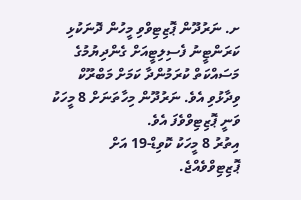ށ. ނަރުދޫން ޕޮޒިޓިވްވި މީހުން ދޮނަކުޅި ކަރަންޓީނު ފެސިލިޓީއަށް ގެންދިޔުމުގެ މަސައްކަތް ކުރަމުންދާ ކަމަށް މަބްރޫކް ވިދާޅުވި އެވެ. ނަރުދޫން މިހާތަނަށް 8 މީހަކު ވަނީ ޕޮޒިޓިވްވެފަ އެވެ.
އިތުރު 8 މީހަކު ކޮވިޑް-19 އަށް ޕޮޒިޓިވްވެއްޖެ.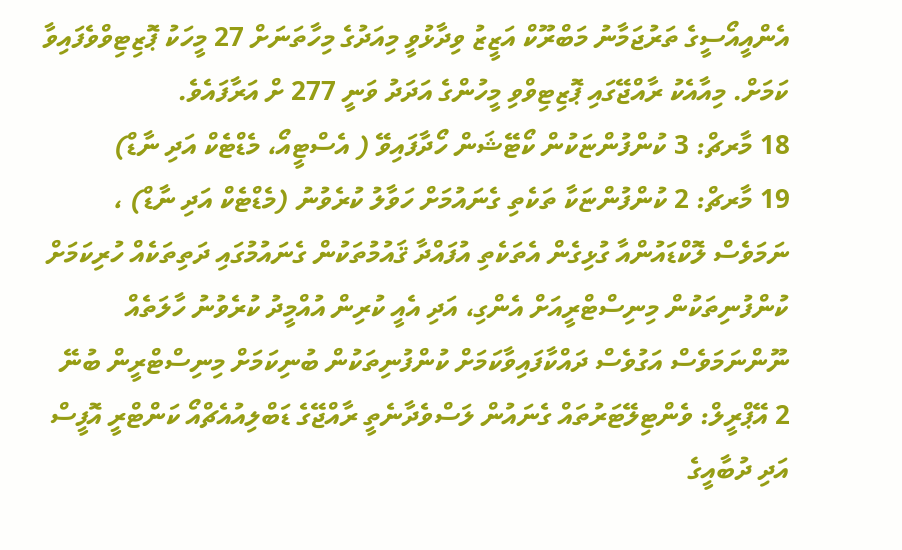އެންއީއޯސީގެ ތަރުޖަމާނު މަބްރޫކް އަޒީޒު ވިދާޅުވީ މިއަދުގެ މިހާތަނަށް 27 މީހަކު ޕޮޒިޓިވްވެފައިވާ ކަމަށް. މިއާއެކު ރާއްޖޭގައި ޕޮޒިޓިވްވި މީހުންގެ އަދަދު ވަނީ 277 ށް އަރާފައެވެ.
18 މާރޗް: 3 ކުންފުންޏަކުން ކޯޓޭޝަން ހޯދާފައިވޭ ( އެސްޓީއޯ، މެޑްޓެކް އަދި ނާޑް)
19 މާރޗް: 2 ކުންފުންޏަކާ ތަކެތި ގެނައުމަށް ހަވާލު ކުރެވުނު (މެޑްޓެކް އަދި ނާޑް) ، ނަމަވެސް ލޮކްޑައުންއާ ގުޅިގެން އެތަކެތި އުފައްދާ ޤައުމުތަކުން ގެނައުމުގައި ދަތިތަކެއް ހުރިކަމަށް ކުންފުނިތަކުން މިނިސްޓްރީއަށް އެންގި، އަދި އެއީ ކުރިން އުއްމީދު ކުރެވުނު ހާލަތެއް ނޫންނަމަވެސް އަގުވެސް ދައްކާފައިވާކަމަށް ކުންފުނިތަކުން ބުނިކަމަށް މިނިސްޓްރީން ބުނޭ
2 އޭޕްރީލް: ވެންޓިލޭޓަރުތައް ގެނައުން ލަސްވެދާނެތީ ރާއްޖޭގެ ޑަބްލިއުއެޗްއޯ ކަންޓްރީ އޮފީސް އަދި ދުބާއީގެ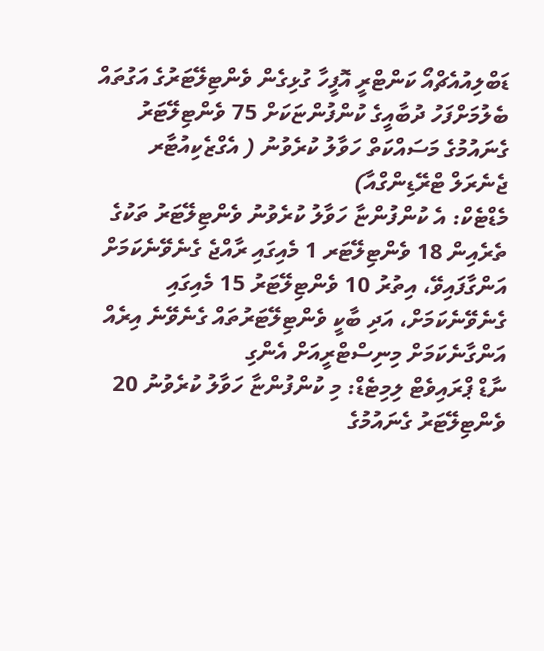ޑަބްލިއުއެޗްއޯ ކަންޓްރީ އޮފީހާ ގުޅިގެން ވެންޓިލޭޓަރުގެ އަގުތައް ބެލުމަށްފަހު ދުބާއީގެ ކުންފުންޏަކަށް 75 ވެންޓިލޭޓަރު ގެނައުމުގެ މަސައްކަތް ހަވާލު ކުރެވުނު ( އެގްޒެކިއުޓާރ ޖެނެރަލް ޓްރޭޑިންގްއާ)
މެޑްޓެކް: އެ ކުންފުންޏާ ހަވާލު ކުރެވުނު ވެންޓިލޭޓަރު ތަކުގެ ތެރެއިން 18 ވެންޓިލޭޓަރ 1 މެއިގައި ރާއްޖެ ގެނެވޭނެކަމަށް އަންގާފައިވޭ، އިތުރު 10 ވެންޓިލޭޓަރު 15 މެއިގައި ގެނެވޭނެކަމަށް، އަދި ބާކީ ވެންޓިލޭޓަރުތައް ގެނެވޭނެ އިރެއް އަންގާނެކަމަށް މިނިސްޓްރީއަށް އެންގި
ނާޑް ޕްރައިވެޓް ލިމިޓެޑް: މި ކުންފުންޏާ ހަވާލު ކުރެވުނު 20 ވެންޓިލޭޓަރު ގެނައުމުގެ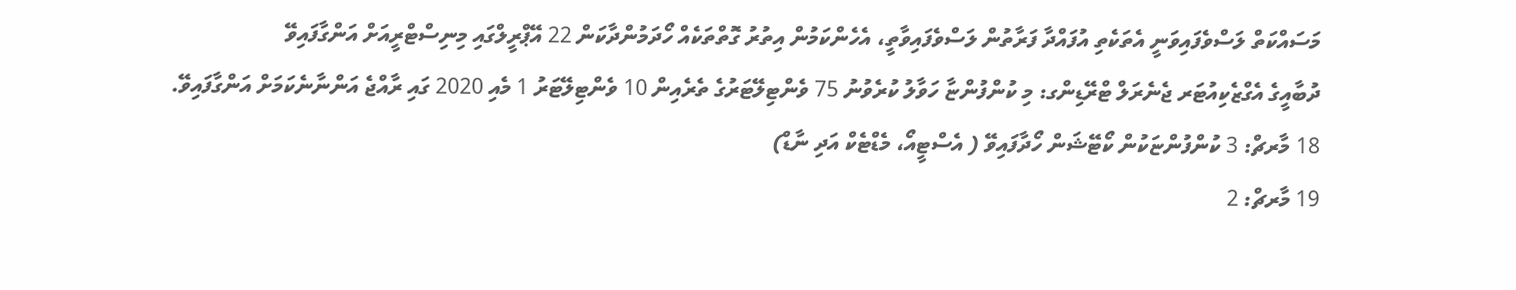މަސައްކަތް ލަސްވެފައިވަނީ އެތަކެތި އުފައްދާ ފަރާތުން ލަސްވެފައިވާތީ، އެހެންކަމުން އިތުރު ގޮތްތަކެއް ހޯދަމުންދާކަން 22 އޭޕްރީލްގައި މިނިސްޓްރީއަށް އަންގާފައިވޭ
ދުބާއީގެ އެގްޒެކިއުޓަރ ޖެނެރަލް ޓްރޭޑިންގ: މި ކުންފުންޏާ ހަވާލު ކުރެވުނު 75 ވެންޓިލޭޓަރުގެ ތެރެއިން 10 ވެންޓިލޭޓަރު 1 މެއި 2020 ގައި ރާއްޖެ އަންނާނެކަމަށް އަންގާފައިވޭ.
18 މާރޗް: 3 ކުންފުންޏަކުން ކޯޓޭޝަން ހޯދާފައިވޭ ( އެސްޓީއޯ، މެޑްޓެކް އަދި ނާޑް)
19 މާރޗް: 2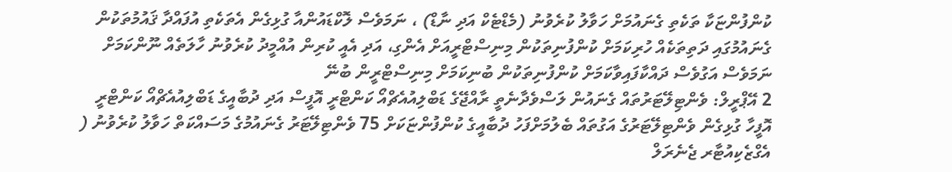ކުންފުންޏަކާ ތަކެތި ގެނައުމަށް ހަވާލު ކުރެވުނު (މެޑްޓެކް އަދި ނާޑް) ، ނަމަވެސް ލޮކްޑައުންއާ ގުޅިގެން އެތަކެތި އުފައްދާ ޤައުމުތަކުން ގެނައުމުގައި ދަތިތަކެއް ހުރިކަމަށް ކުންފުނިތަކުން މިނިސްޓްރީއަށް އެންގި، އަދި އެއީ ކުރިން އުއްމީދު ކުރެވުނު ހާލަތެއް ނޫންކަމަށް ނަމަވެސް އަގުވެސް ދައްކާފައިވާކަމަށް ކުންފުނިތަކުން ބުނިކަމަށް މިނިސްޓްރީން ބުނޭ
2 އޭޕްރީލް: ވެންޓިލޭޓަރުތައް ގެނައުން ލަސްވެދާނެތީ ރާއްޖޭގެ ޑަބްލިއުއެޗްއޯ ކަންޓްރީ އޮފީސް އަދި ދުބާއީގެ ޑަބްލިއުއެޗްއޯ ކަންޓްރީ އޮފީހާ ގުޅިގެން ވެންޓިލޭޓަރުގެ އަގުތައް ބެލުމަށްފަހު ދުބާއީގެ ކުންފުންޏަކަށް 75 ވެންޓިލޭޓަރު ގެނައުމުގެ މަސައްކަތް ހަވާލު ކުރެވުނު ( އެގްޒެކިއުޓާރ ޖެނެރަލް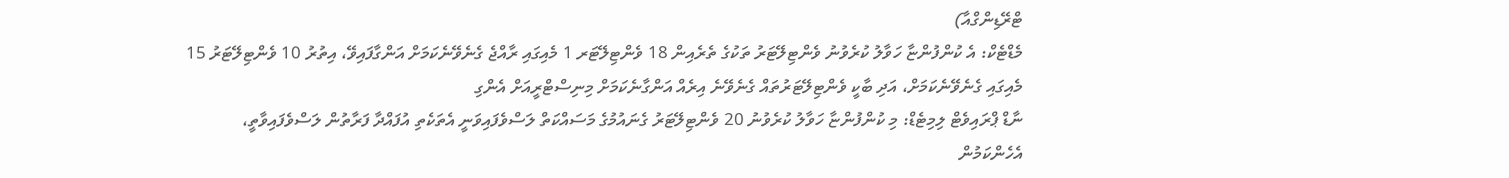ޓްރޭޑިންގްއާ)
މެޑްޓެކް: އެ ކުންފުންޏާ ހަވާލު ކުރެވުނު ވެންޓިލޭޓަރު ތަކުގެ ތެރެއިން 18 ވެންޓިލޭޓަރ 1 މެއިގައި ރާއްޖެ ގެނެވޭނެކަމަށް އަންގާފައިވޭ، އިތުރު 10 ވެންޓިލޭޓަރު 15 މެއިގައި ގެނެވޭނެކަމަށް، އަދި ބާކީ ވެންޓިލޭޓަރުތައް ގެނެވޭނެ އިރެއް އަންގާނެކަމަށް މިނިސްޓްރީއަށް އެންގި
ނާޑް ޕްރައިވެޓް ލިމިޓެޑް: މި ކުންފުންޏާ ހަވާލު ކުރެވުނު 20 ވެންޓިލޭޓަރު ގެނައުމުގެ މަސައްކަތް ލަސްވެފައިވަނީ އެތަކެތި އުފައްދާ ފަރާތުން ލަސްވެފައިވާތީ، އެހެންކަމުން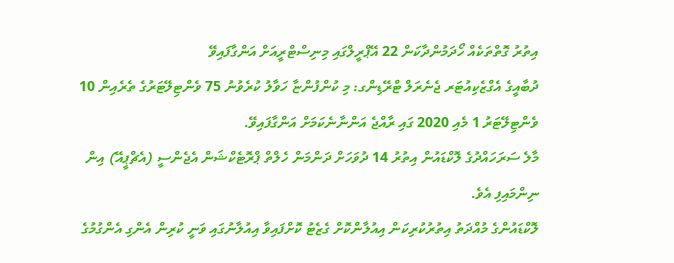އިތުރު ގޮތްތަކެއް ހޯދަމުންދާކަން 22 އޭޕްރީލްގައި މިނިސްޓްރީއަށް އަންގާފައިވޭ
ދުބާއީގެ އެގްޒެކިއުޓަރ ޖެނެރަލް ޓްރޭޑިންގ: މި ކުންފުންޏާ ހަވާލު ކުރެވުނު 75 ވެންޓިލޭޓަރުގެ ތެރެއިން 10 ވެންޓިލޭޓަރު 1 މެއި 2020 ގައި ރާއްޖެ އަންނާނެކަމަށް އަންގާފައިވޭ.
މާލެ ސަރަހައްދުގެ ލޮކްޑައުން އިތުރު 14 ދުވަހަށް ދަންމަން ހެލްތް ޕްރޮޓެކްޝަން އެޖެންސީ (އެޗްޕީއޭ) އިން ނިންމައިފި އެވެ.
ލޮކްޑައުންގެ މުއްދަތު އިތުރުކުރިކަން އިއުލާންކޮށް ގެޒެޓު ކޮށްފައިވާ އިއުލާނުގައި ވަނީ ކުރިން އެންގި އެންގުމުގެ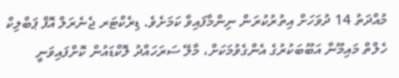މުއްދަތު 14 ދުވަހަށް އިތުރުކުރަން ނިންމާފައިވާ ކަމަށެވެ. ޑިރެކްޓަރ ޖެނެރަލް އޮފް ޕަބްލިކް ހެލްތް މައިމޫނާ އަބޫބަކުރުގެ އެންގެވުމަކަށް، މާލޭ ސަރަހައްދު ލޮކްޑައުން ކޮށްފައިވަނީ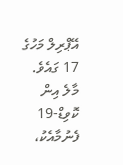އޭޕްރިލް މަހުގެ 17 ގައެވެ.
މާލެ އިން ކޮވިޑް-19 ފެނުމާއެކު،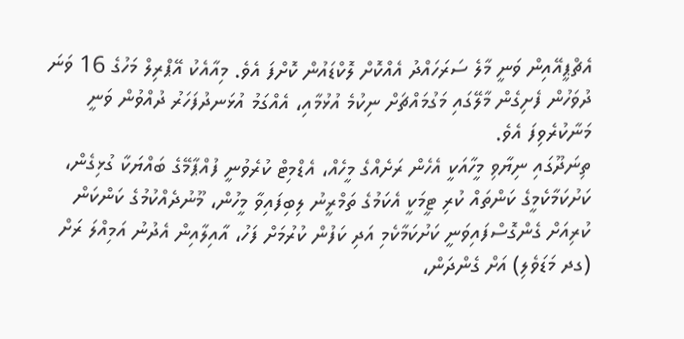އެޗްޕީއޭއިން ވަނީ މާލެ ސަރަހައްދު އެއްކޮށް ލޮކްޑައުން ކޮށްފަ އެވެ. މިއާއެކު އޭޕްރިލް މަހުގެ 16 ވަނަ ދުވަހުން ފެށިގެން މާލޭގައި މަގުމައްޗަށް ނިކުމެ އުޅުމާއި، އެއްގަމު އުޅަނދުފަހަރު ދުއްވުން ވަނީ މަނާކުރެވިފަ އެވެ.
ތިނަދޫގައި ނިޔާވި މީހާއަކީ އެހެން ރަށެއްގެ މީހެއް، އެޑްމިޓް ކުރެވުނީ ފުއްޕާމޭގެ ބައްޔަކާ ގުޅިގެން، ކަށުކަމާކެމީގެ ކަންތައް ކުރި ޓީމަކީ އެކަމުގެ ތަމްރީނު ލިބިފައިވާ މީހުން، މޫނުދެއްކުމުގެ ކަންކަން ކުރިއަށް ގެންގޮސްފައިވަނީ ކަށުކަމާކެމި އަދި ކަފުން ކުރުމަށް ފަހު، އާއިލާއިން އެދުނު އަމިއްލަ ރަށް (ގދ މަޑަވެލި) އަށް ގެންދަން،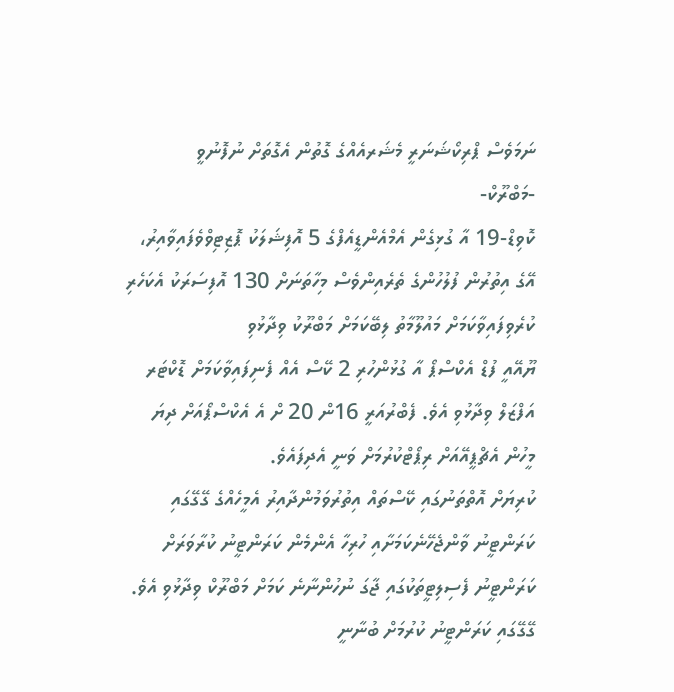ނަމަވެސް ޕްރިކޯޝަނަރީ މެޝަރއެއްގެ ގޮތުން އެގޮތަށް ނުފޮނުވީ
-މަބްރޫކް-
ކޮވިޑް-19 އާ ގުޅިގެން އެމްއެންޑީއެފްގެ 5 އޮފިޝަލަކު ޕޮޒިޓިވްވެފައިވާއިރު، އޭގެ އިތުރުން ފުލުހުންގެ ތެރެއިންވެސް މިހާތަނަށް 130 އޮފިސަރަކު އެކަހެރި ކުރެވިފައިވާކަމަށް މައުލޫމާތު ލިބޭކަމަށް މަބްރޫކު ވިދާޅުވި
ޔޫއޭއީ ފުޑް އެކްސްޕޯ އާ ގުޅުންހުރި 2 ކޭސް އެއް ފެނިފައިވާކަމަށް ޑޮކްޓަރ އަފްޒަލް ވިދާޅުވި އެވެ. ފެބްރުއަރީ 16ން 20 ށް އެ އެކްސްޕޯއަށް ދިޔަ މީހުން އެޗްޕީއޭއަށް ރިޕޯޓްކުރުމަށް ވަނީ އެދިފައެވެ.
ކުރިޔަށް އޮތްތަނުގައި ކޭސްތައް އިތުރުވަމުންދާއިރު އެމީހެއްގެ ގޭގޭގައި ކަރަންޓީނު ވާންޖެހޭނެކަމަށާއި ހުރިހާ އެންމެން ކަރަންޓީނު ކުރާވަރަށް ކަރަންޓީނު ފެސިލިޓީތަކުގައި ޖާގަ ނުހުންނާނެ ކަމަށް މަބްރޫކް ވިދާޅުވި އެވެ. ގޭގޭގައި ކަރަންޓީނު ކުރުމަށް ބުނާނީ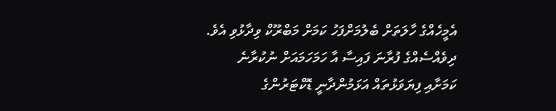އެމީހެއްގެ ހާލަތަށް ބެލުމަށްފަހު ކަމަށް މަބްރޫކް ވިދާޅުވި އެވެ.
ދިވެއްސެއްގެ ފުރާނަ ފައިސާ އާ ހަމަހަމައަށް ނުކުރާނެ ކަމަށާއި ފިޔަވަޅުތައް އަޅަމުންދާނީ ޑޮކްޓަރުންގެ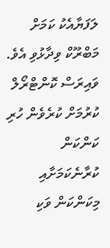ލަފަޔާއެކު ކަމަށް މަބްރޫކް ވިދާޅުވި އެވެ. ވައިރަސް ކޮންޓްރޯލް ކުރުމަށް ކުރެވެން ހުރި ކަންކަން ކުރާނެކަމަށާއި މިކަންކަން ވަކި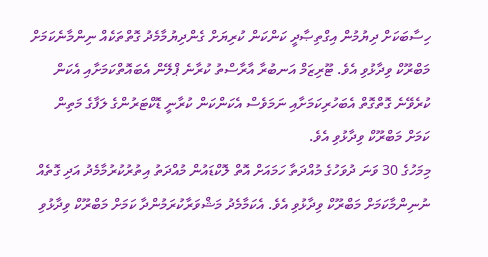ހިސާބަކަށް ދިޔުމުން އިގްތިޞާދީ ކަންކަން ކުރިޔަށް ގެންދިޔުމާމެދު ގޮތްތަކެއް ނިންމާނެކަމަށް މަބްރޫކް ވިދާޅުވި އެވެ. ޓޫރިޒަމް އަނބުރާ އާރާސްތު ކުރާނެ ޕްލޭން އެބައޮތްކަމަށާއި އެކަން ކުރެވޭނެ ގޮތްގޮތް އެބަހުރިކަމަށާއި ނަމަވެސް އެކަންކަން ކުރާނީ ޑޮކްޓަރުންގެ ލަފާގެ މަތިން ކަމަށް މަބްރޫކް ވިދާޅުވި އެވެ.
މިމަހުގެ 30 ވަނަ ދުވަހުގެ މުއްދަތާ ހަމައަށް އޮތް ލޮކްޑައުން މުއްދަތު އިތުރުކުރުމާމެދު އަދި ގޮތެއް ނުނިންމާކަމަށް މަބްރޫކް ވިދާޅުވި އެވެ. އެކަމާމެދު މަޝްވަރާކުރަމުންދާ ކަމަށް މަބްރޫކް ވިދާޅުވި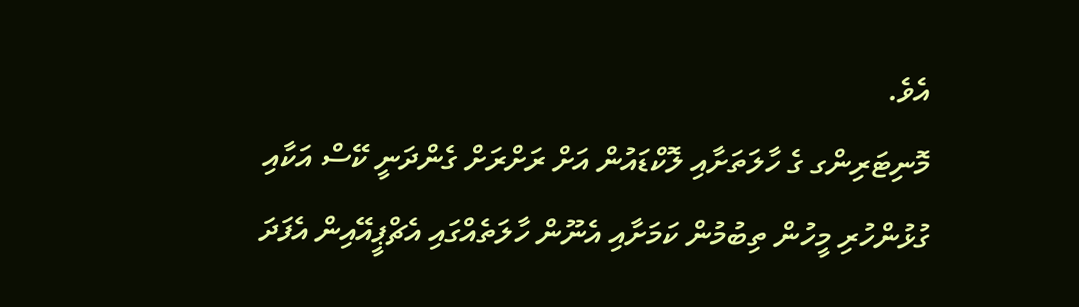އެވެ.
މޮނިޓަރިންގ ގެ ހާލަތަށާއި ލޮކްޑައުން އަށް ރަށްރަށް ގެންދަނީ ކޭސް އަކާއި ގުޅުންހުރި މީހުން ތިބުމުން ކަމަށާއި އެނޫން ހާލަތެއްގައި އެޗްޕީއޭއިން އެފަދަ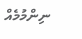ނިންމުމެއް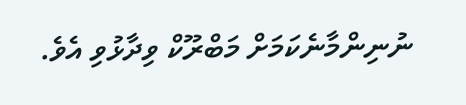ނުނިންމާނެކަމަށް މަބްރޫކް ވިދާޅުވި އެވެ.